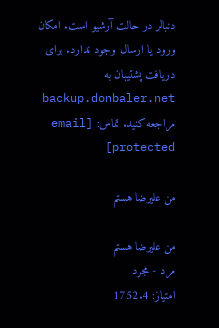دنبالر در حالت آرشیو است. امکان ورود یا ارسال وجود ندارد. برای دریافت پشتیبان به backup.donbaler.net مراجعه کنید. تماس: [email protected]

من علیرضا هستم

من علیرضا هستم
مرد - مجرد
امتیاز: 1752.4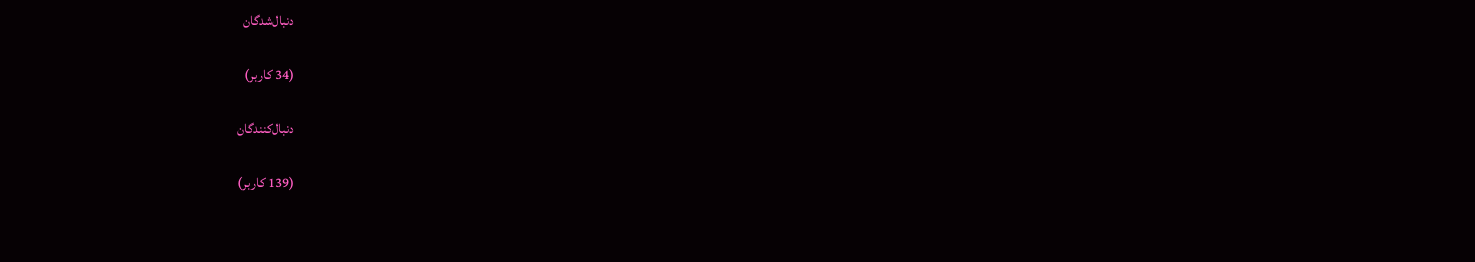دنبال‌شدگان

(34 کاربر)

دنبال‌کنندگان

(139 کاربر)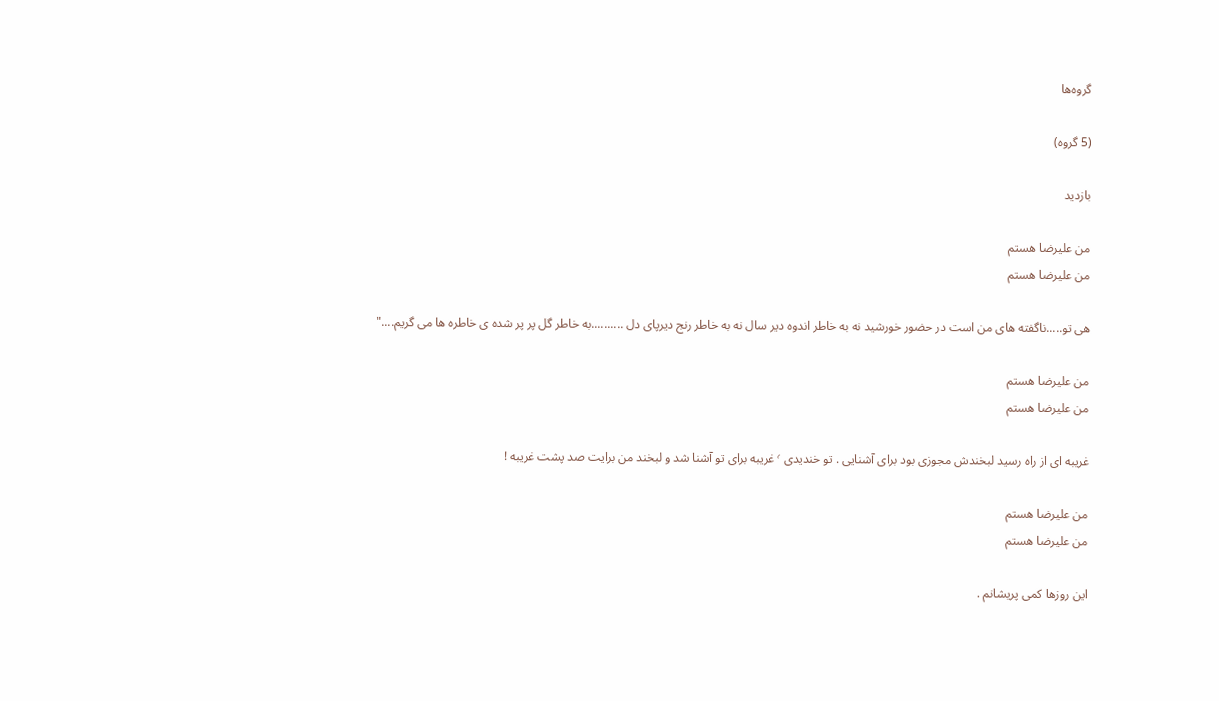گروه‌ها

(5 گروه)

بازدید

من علیرضا هستم
من علیرضا هستم

هی تو.....ناگفته های من است در حضور خورشید نه به خاطر اندوه دیر سال نه به خاطر رنج دیرپای دل ..........به خاطر گل پر پر شده ی خاطره ها می گریم...."

من علیرضا هستم
من علیرضا هستم

غریبه ای از راه رسید لبخندش مجوزی بود برای آشنایی . تو خندیدی ٬ غریبه برای تو آشنا شد و لبخند من برایت صد پشت غریبه !

من علیرضا هستم
من علیرضا هستم

این روزها کمی پریشانم .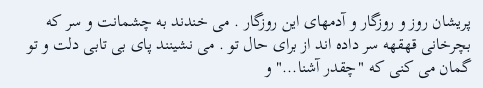پریشان روز و روزگار و آدمهای این روزگار . می خندند به چشمانت و سر که بچرخانی قهقهه سر داده اند از برای حال تو . می نشینند پای بی تابی دلت و تو گمان می کنی که "چقدر آشنا..." و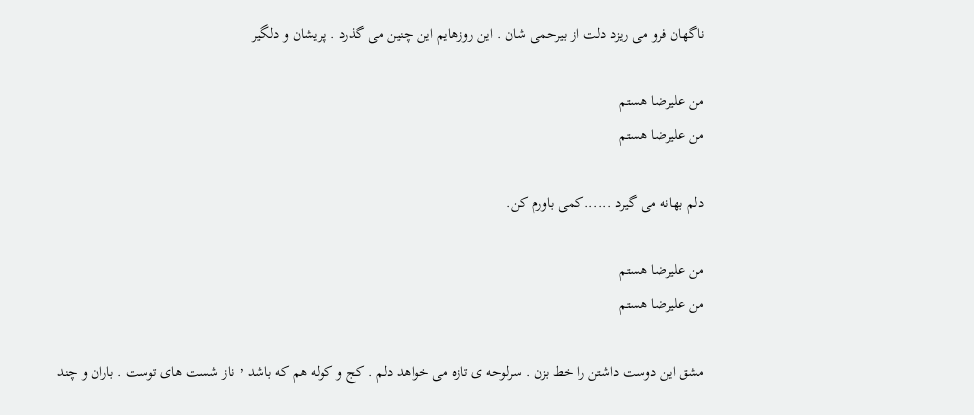ناگهان فرو می ریزد دلت از بیرحمی شان . این روزهایم این چنین می گذرد . پریشان و دلگیر

من علیرضا هستم
من علیرضا هستم

دلم بهانه می گیرد ......کمی باورم کن.

من علیرضا هستم
من علیرضا هستم

مشق این دوست داشتن را خط بزن . سرلوحه ی تازه می خواهد دلم . کج و کوله هم که باشد ٬ ناز شست های توست . باران و چند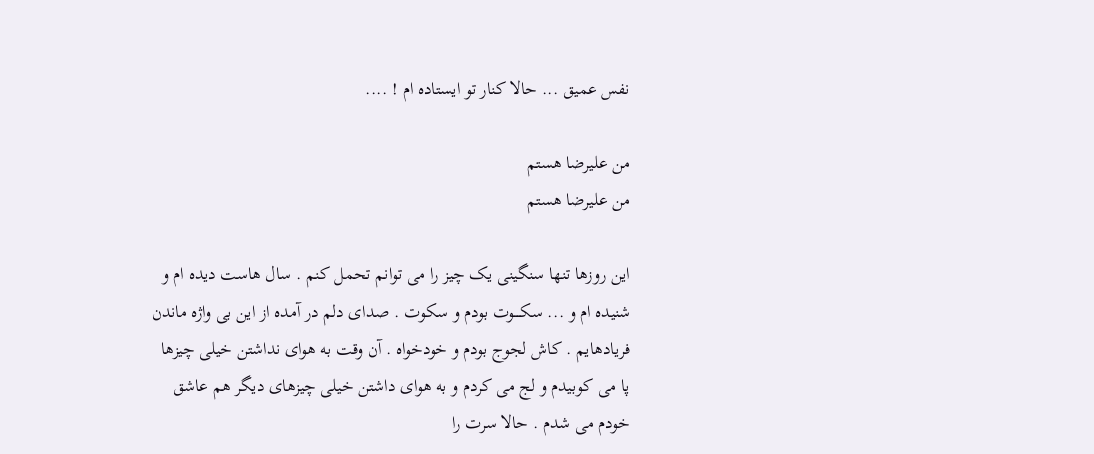نفس عمیق ... حالا کنار تو ایستاده ام ! ....

من علیرضا هستم
من علیرضا هستم

این روزها تنها سنگینی یک چیز را می توانم تحمل کنم . سال هاست دیده ام و شنیده ام و ... سکــــوت بودم و سکوت . صدای دلم در آمده از این بی واژه ماندن فریادهایم . کاش لجوج بودم و خودخواه . آن وقت به هوای نداشتن خیلی چیزها پا می کوبیدم و لج می کردم و به هوای داشتن خیلی چیزهای دیگر هم عاشق خودم می شدم . حالا سرت را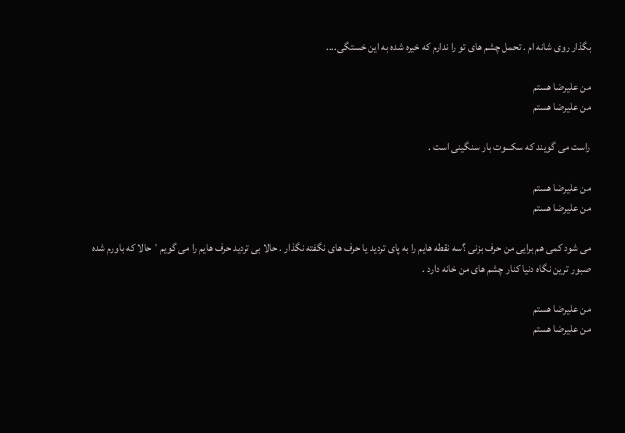بگذار روی شانه ام . تحمل چشم های تو را ندارم که خیره شده به این خستگی....

من علیرضا هستم
من علیرضا هستم

راست می گویند که سکـــوت بار سنگینی است .

من علیرضا هستم
من علیرضا هستم

می شود کمی هم برایی من حرف بزنی ؟سه نقطه هایم را به پای تردید یا حرف های نگفته نگذار . حالا بی تردید حرف هایم را می گویم ٬ حالا که باورم شده صبور ترین نگاه دنیا کنار چشم های من خانه دارد .

من علیرضا هستم
من علیرضا هستم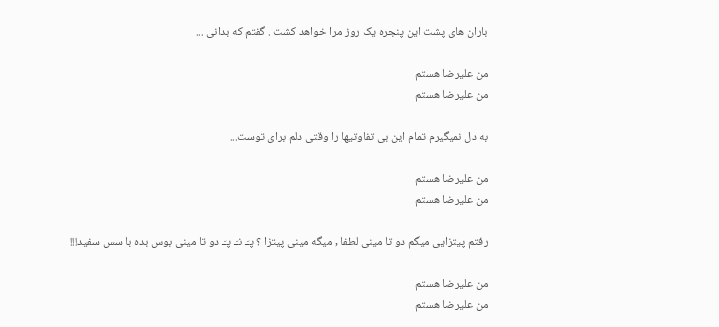باران های پشت این پنجره یک روز مرا خواهد کشت . گفتم که بدانی ...

من علیرضا هستم
من علیرضا هستم

به دل نمیگیرم تمام این بی تفاوتیها را وقتی دلم برای توست...

من علیرضا هستم
من علیرضا هستم

رفتم پیتزایی میگم دو تا مینی لطفا , میگه مینی پیتزا ؟ پـَـ نـَـ پـَـ دو تا مینی بوس بده با سس سفید!!!

من علیرضا هستم
من علیرضا هستم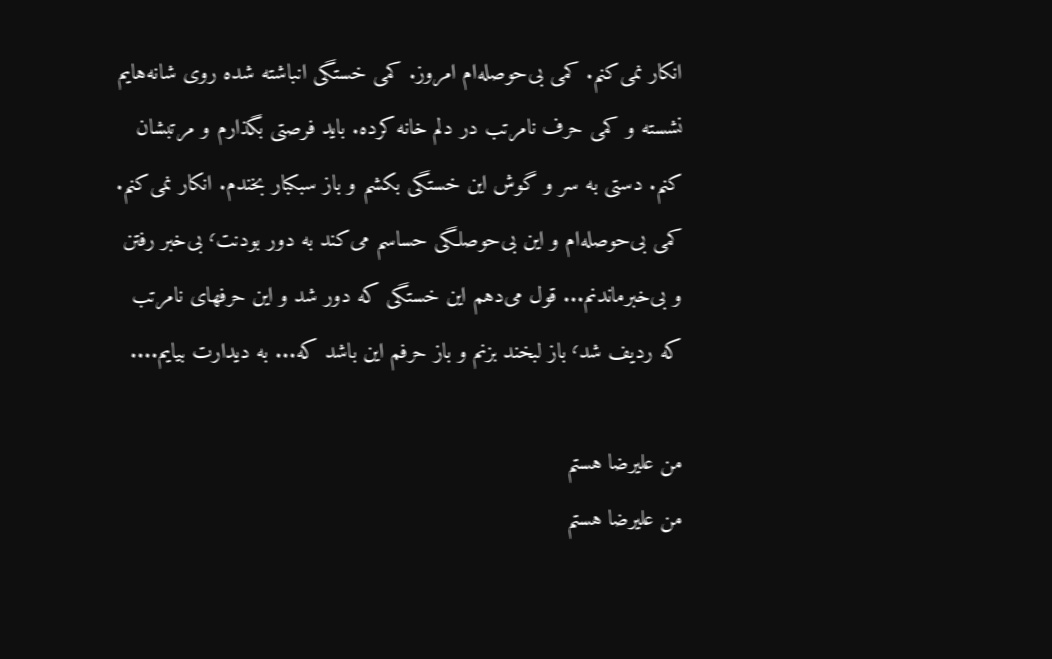انکار نمی‌کنم. کمی بی‌حوصله‌ام امروز. کمی خستگی انباشته شده روی شانه‌هایم نشسته و کمی حرف نامرتب در دلم خانه کرده. باید فرصتی بگذارم و مرتبشان کنم. دستی به سر و گوش این خستگی بکشم و باز سبکبار بخندم. انکار نمی‌کنم. کمی بی‌حوصله‌ام و این بی‌حوصلگی حساسم می‌کند به دور بودنت٬ بی‌خبر رفتن و بی‌خبرماندنم... قول می‌دهم این خستگی که دور شد و این حرفهای نامرتب که ردیف شد٬ باز لبخند بزنم و باز حرفم این باشد که... به دیدارت بیایم....

من علیرضا هستم
من علیرضا هستم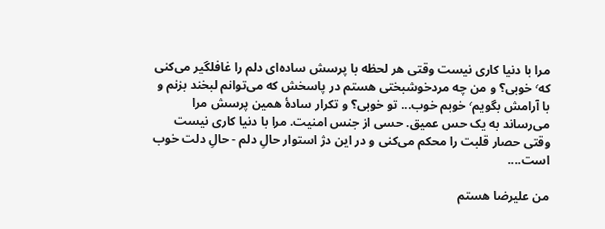مرا با دنیا کاری نیست وقتی هر لحظه با پرسش ساده‌ای دلم را غافلگیر می‌کنی که٬ خوبی؟ و من چه مردخوشبختی هستم در پاسخش که می‌توانم لبخند بزنم و با آرامش بگویم٬ خوبم خوب... تو خوبی؟ و تکرار سادهٔ همین پرسش مرا می‌رساند به یک حس عمیق. حسی از جنس امنیت. مرا با دنیا کاری نیست وقتی حصار قلبت را محکم می‌کنی و در این دژ استوار حالِ دلم - حالِ دلت خوب است....

من علیرضا هستم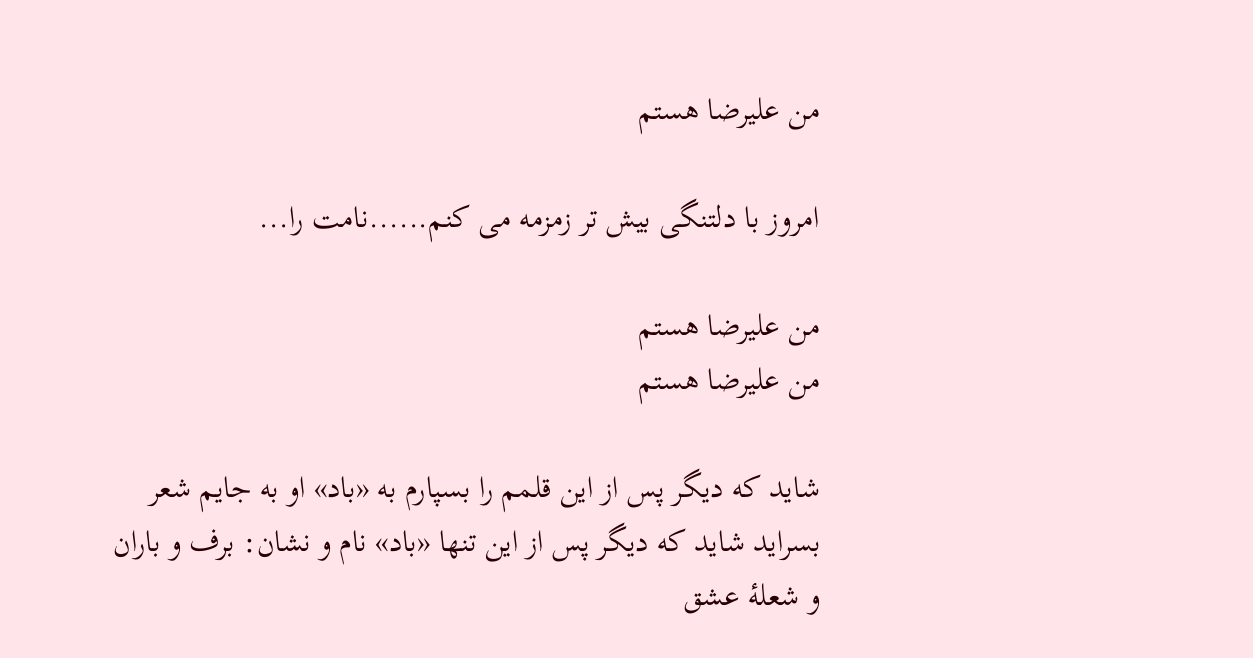من علیرضا هستم

امروز با دلتنگی بیش تر زمزمه می کنم......نامت را...

من علیرضا هستم
من علیرضا هستم

شاید که دیگر پس از این قلمم را بسپارم به «باد» او به جایم شعر بسراید شاید که دیگر پس از این تنها «باد» نام و نشان: برف و باران و شعلۀ عشق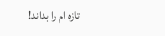تازه ام را بداند!